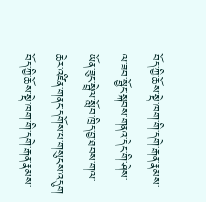བོད་ཀྱི་ཆོས་སྡེ་ཁག་གི་དགེ་རྒན་རྣམས་ལ་ཟབ་སྦྱོང་སྐབས་གནའ་དེང་གི་ཤེས་ཡོན་ཟུང་སྦྲེལ་སློབ་ཁྲིད་བྱ་ཐབས་གལ་ཆེར་འཛིན་གནང་དགོས་པ་གསུངས་འདུག
བོད་ཀྱི་ཆོས་སྡེ་ཁག་གི་དགེ་རྒན་རྣམས་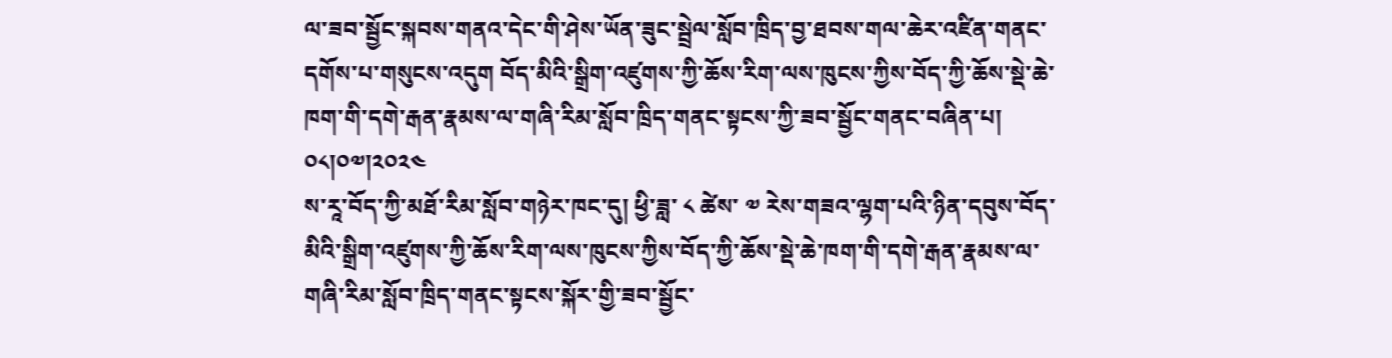ལ་ཟབ་སྦྱོང་སྐབས་གནའ་དེང་གི་ཤེས་ཡོན་ཟུང་སྦྲེལ་སློབ་ཁྲིད་བྱ་ཐབས་གལ་ཆེར་འཛིན་གནང་དགོས་པ་གསུངས་འདུག བོད་མིའི་སྒྲིག་འཛུགས་ཀྱི་ཆོས་རིག་ལས་ཁུངས་ཀྱིས་བོད་ཀྱི་ཆོས་སྡེ་ཆེ་ཁག་གི་དགེ་རྒན་རྣམས་ལ་གཞི་རིམ་སློབ་ཁྲིད་གནང་སྟངས་ཀྱི་ཟབ་སྦྱོང་གནང་བཞིན་པ། ༠༨།༠༧།༢༠༢༤
ས་རཱ་བོད་ཀྱི་མཐོ་རིམ་སློབ་གཉེར་ཁང་དུ། ཕྱི་ཟླ་ ༨ ཚེས་ ༧ རེས་གཟའ་ལྷག་པའི་ཉིན་དབུས་བོད་མིའི་སྒྲིག་འཛུགས་ཀྱི་ཆོས་རིག་ལས་ཁུངས་ཀྱིས་བོད་ཀྱི་ཆོས་སྡེ་ཆེ་ཁག་གི་དགེ་རྒན་རྣམས་ལ་གཞི་རིམ་སློབ་ཁྲིད་གནང་སྟངས་སྐོར་གྱི་ཟབ་སྦྱོང་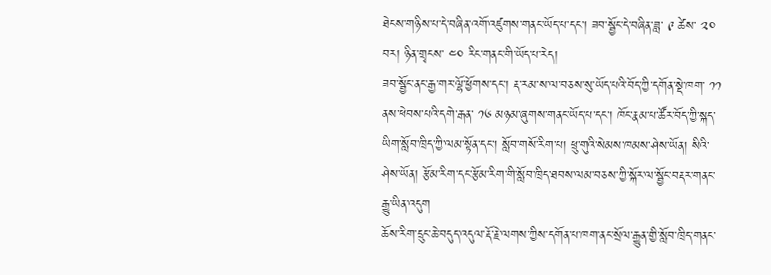ཐེངས་གཉིས་པ་དེ་བཞིན་འགོ་འཛུགས་གནང་ཡོད་པ་དང་། ཟབ་སྦྱོང་དེ་བཞིན་ཟླ་ ༩ ཚེས་ ༢༠ བར། ཉིན་གྲྭངས་ ༤༠ རིང་གནང་གི་ཡོད་པ་རེད།
ཟབ་སྦྱོང་ནང་རྒྱ་གར་ལྷོ་ཕྱོགས་དང་། རྡ་རམ་ས་ལ་བཅས་སུ་ཡོད་པའི་བོད་ཀྱི་དགོན་སྡེ་ཁག་ ༡༡ ནས་ཕེབས་པའི་དགེ་རྒན་ ༡༦ མཉམ་ཞུགས་གནང་ཡོད་པ་དང་། ཁོང་རྣམ་པ་ཚོར་བོད་ཀྱི་སྐད་ཡིག་སློབ་ཁྲིད་ཀྱི་ལམ་སྟོན་དང་། སློབ་གསོ་རིག་པ། ཕྲུ་གུའི་སེམས་ཁམས་ཤེས་ཡོན། སིའི་ཤེས་ཡོན། རྩོམ་རིག་དང་རྩོམ་རིག་གི་སློབ་ཁྲིད་ཐབས་ལམ་བཅས་ཀྱི་སྐོར་ལ་སྦྱོང་བརྡར་གནང་རྒྱུ་ཡིན་འདུག
ཆོས་རིག་དྲུང་ཆེ་བདུད་འདུལ་རྡོ་རྗེ་ལགས་ཀྱིས་དགོན་པ་ཁག་ནང་སྲོལ་རྒྱུན་གྱི་སློབ་ཁྲིད་གནང་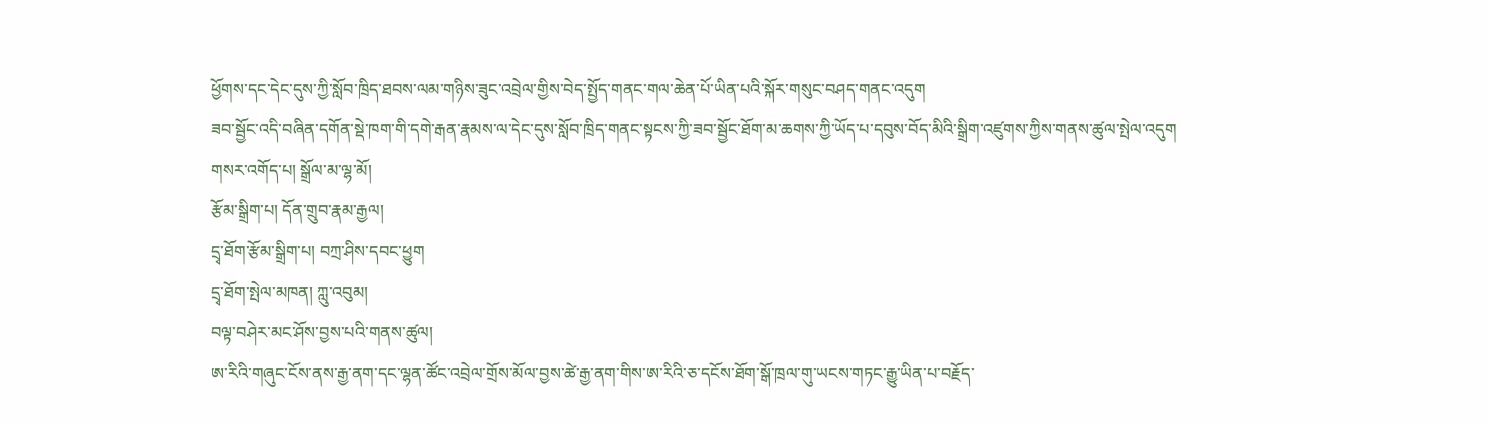ཕྱོགས་དང་དེང་དུས་ཀྱི་སློབ་ཁྲིད་ཐབས་ལམ་གཉིས་ཟུང་འབྲེལ་གྱིས་བེད་སྤྱོད་གནང་གལ་ཆེན་པོ་ཡིན་པའི་སྐོར་གསུང་བཤད་གནང་འདུག
ཟབ་སྦྱོང་འདི་བཞིན་དགོན་སྡེ་ཁག་གི་དགེ་རྒན་རྣམས་ལ་དེང་དུས་སློབ་ཁྲིད་གནང་སྟངས་ཀྱི་ཟབ་སྦྱོང་ཐོག་མ་ཆགས་ཀྱི་ཡོད་པ་དབུས་བོད་མིའི་སྒྲིག་འཛུགས་ཀྱིས་གནས་ཚུལ་སྤེལ་འདུག
གསར་འགོད་པ། སྒྲོལ་མ་ལྷ་མོ།
རྩོམ་སྒྲིག་པ། དོན་གྲུབ་རྣམ་རྒྱལ།
དྲྭ་ཐོག་རྩོམ་སྒྲིག་པ། བཀྲ་ཤིས་དབང་ཕྱུག
དྲྭ་ཐོག་སྤེལ་མཁན། ཀླུ་འབུམ།
བལྟ་བཤེར་མང་ཤོས་བྱས་པའི་གནས་ཚུལ།
ཨ་རིའི་གཞུང་ངོས་ནས་རྒྱ་ནག་དང་ལྷན་ཚོང་འབྲེལ་གྲོས་མོལ་བྱས་ཚེ་རྒྱ་ནག་གིས་ཨ་རིའི་ཅ་དངོས་ཐོག་སྒོ་ཁྲལ་གུ་ཡངས་གཏང་རྒྱུ་ཡིན་པ་བརྗོད་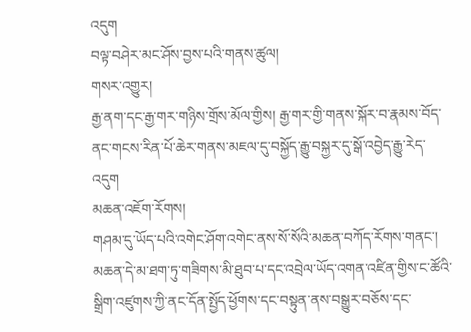འདུག
བལྟ་བཤེར་མང་ཤོས་བྱས་པའི་གནས་ཚུལ།
གསར་འགྱུར།
རྒྱ་ནག་དང་རྒྱ་གར་གཉིས་གྲོས་མོལ་གྱིས། རྒྱ་གར་གྱི་གནས་སྐོར་བ་རྣམས་བོད་ནང་གངས་རིན་པོ་ཆེར་གནས་མཇལ་དུ་བསྐྱོད་རྒྱུ་བསྐྱར་དུ་སྒོ་འབྱེད་རྒྱུ་རེད་འདུག
མཆན་འཇོག་རོགས།
གཤམ་དུ་ཡོད་པའི་འགེང་ཤོག་འགེང་ནས་སོ་སོའི་མཆན་བཀོད་རོགས་གནང་། མཆན་དེ་མ་ཐག་ཏུ་གཟིགས་མི་ཐུབ་པ་དང་འབྲེལ་ཡོད་འགན་འཛིན་གྱིས་ང་ཚོའི་སྒྲིག་འཛུགས་ཀྱི་ནང་དོན་སྤྱོད་ཕྱོགས་དང་བསྟུན་ནས་བསྒྱུར་བཅོས་དང་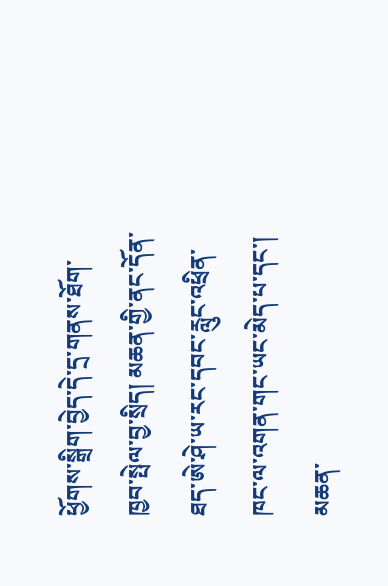ཕྱོགས་སྒྲིག་བྱེད་དེ་དྲ་གནས་ཐོག་ཁྱབ་སྤེལ་བྱ་སྲིད། མཆན་གྱི་ནང་དོན་ཐད་ཨེ་ཤེ་ཡ་རང་དབང་རླུང་འཕྲིན་ཁང་ལ་འགན་གང་ཡང་མེད་པ་དང་། མཆན་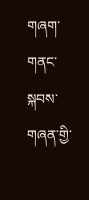གཞག་གནང་སྐབས་གཞན་གྱི་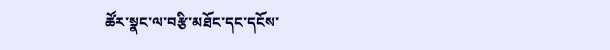ཚོར་སྣང་ལ་བརྩི་མཐོང་དང་དངོས་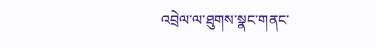འབྲེལ་ལ་ཐུགས་སྣང་གནང་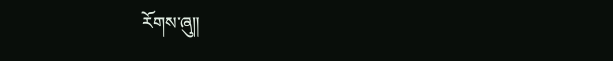རོགས་ཞུ༎